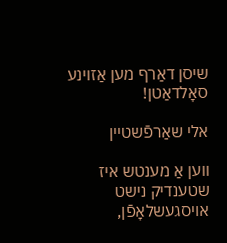שיסן דאַרף מען אַזוינע סאָלדאַטן!

אלי שאַרפֿשטיין

ווען אַ מענטש איז שטענדיק נישט אויסגעשלאָפֿן,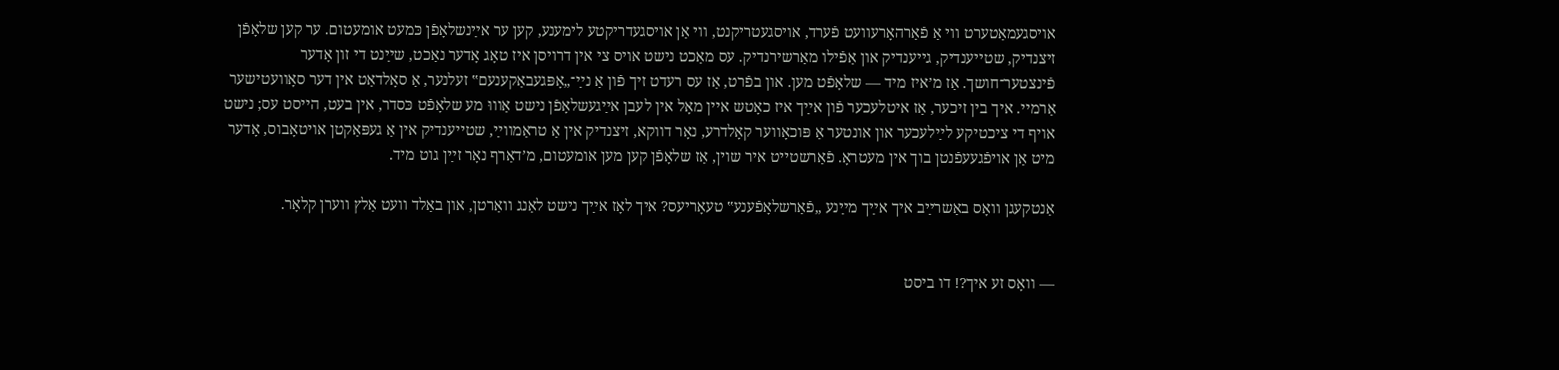אויסגעמאַטערט ווי אַ פֿאַרהאָרעוועט פֿערד, אויסגעטריקנט, ווי אַן אויסגעדריקטע לימענע, קען ער אײַנשלאָפֿן כּמעט אומעטום. ער קען שלאָפֿן זיצנדיק, שטייענדיק, גייענדיק און אַפֿילו מאַרשירנדיק. עס מאַכט נישט אויס צי אין דרויסן איז טאָג אָדער נאַכט, שײַנט די זון אָדער פֿינצטער־חושך. אַז מ’איז מיד — שלאָפֿט מען. און בפֿרט, אַז עס רעדט זיך פֿון אַ נײַ־„אָפּגעבאַקענעם‟ זעלנער, אַ סאָלדאַט אין דער סאָוועטישער אַרמיי. איך בין זיכער, אַז איטלעכער פֿון אײַך איז כאָטש איין מאָל אין לעבן אײַגעשלאָפֿן נישט אַוווּ מע שלאָפֿט כּסדר, אין בעט, הייסט עס; נישט אויף די ציכטיקע לײַלעכער און אונטער אַ פּוכאָווער קאָלדרע, נאָר דווקא, זיצנדיק אין אַ טראַמווײַ, שטייענדיק אין אַ געפּאַקטן אויטאָבוס, אָדער מיט אַן אויפֿגעעפֿנטן בוך אין מעטראָ. פֿאַרשטייט איר שוין, אַז שלאָפֿן קען מען אומעטום, מ’דאַרף נאָר זײַן גוט מיד.

אַנטקעגן וואָס באַשרײַב איך אײַך מײַנע „פֿאַרשלאָפֿענע‟ טעאָריעס? איך לאָז אײַך נישט לאַנג וואַרטן, און באַלד וועט אַלץ ווערן קלאָר.


— וואָס זע איך?! דו ביסט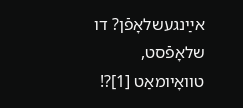אײַנגעשלאָפֿן? דו שלאָפֿסט, טוואָיומאַט [1]?!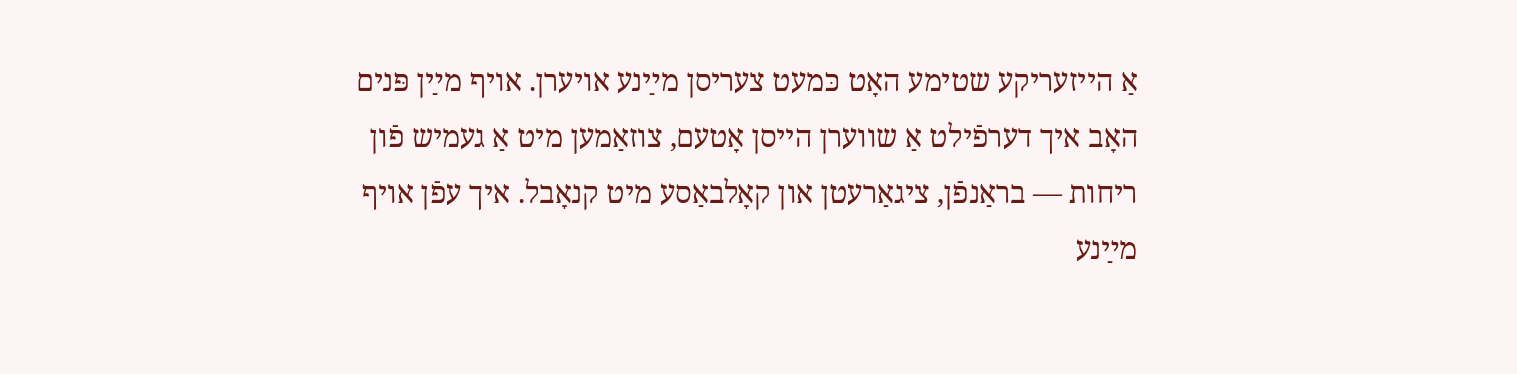אַ הייזעריקע שטימע האָט כּמעט צעריסן מײַנע אויערן. אויף מײַן פּנים האָב איך דערפֿילט אַ שווערן הייסן אָטעם, צוזאַמען מיט אַ געמיש פֿון ריחות — בראַנפֿן, ציגאַרעטן און קאָלבאַסע מיט קנאָבל. איך עפֿן אויף מײַנע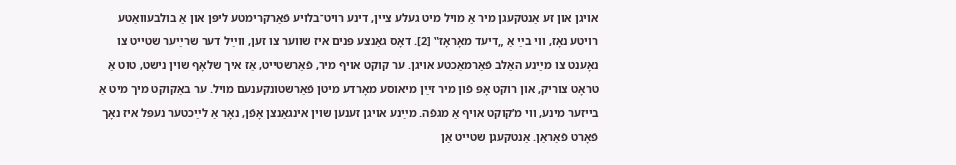אויגן און זע אַנטקעגן מיר אַ מויל מיט געלע ציין, דינע רויט־בלויע פֿאַרקרימטע ליפּן און אַ בולבעוואַטע רויטע נאָז, ווי בײַ אַ „דיעד מאָראָז‟ [2]. דאָס גאַנצע פּנים איז שווער צו זען, ווײַל דער שרײַער שטייט צו נאָענט צו מײַנע האַלב פֿאַרמאַכטע אויגן. ער קוקט אויף מיר, פֿאַרשטייט, אַז איך שלאָף שוין נישט, טוט אַ טראָט צוריק, און רוקט אָפּ פֿון מיר זײַן מיאוסע מאָרדע מיטן פֿאַרשטונקענעם מויל. ער באַקוקט מיך מיט אַ בייזער מינע, ווי מ’קוקט אויף אַ מגפֿה. מײַנע אויגן זענען שוין אינגאַנצן אָפֿן, נאָר אַ לײַכטער נעפּל איז נאָך פֿאָרט פֿאַראַן. אַנטקעגן שטייט אַן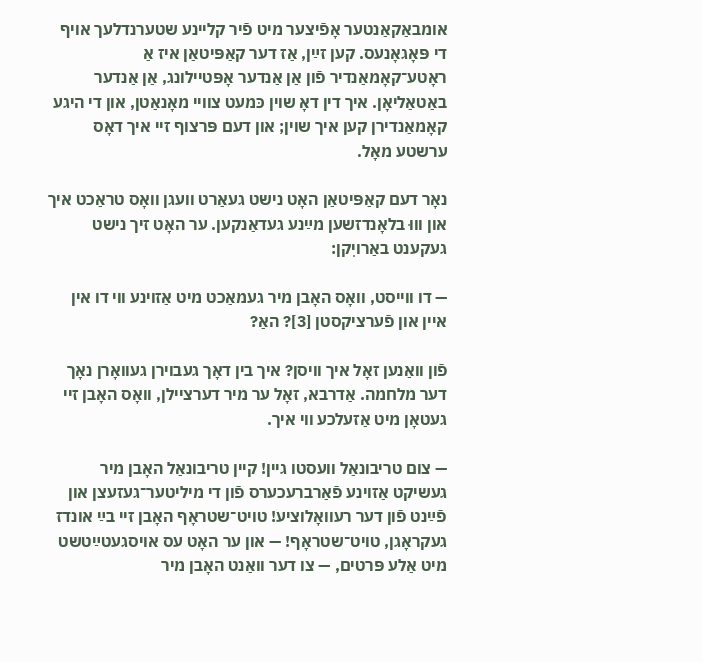אומבאַקאַנטער אָפֿיצער מיט פֿיר קליינע שטערנדלעך אויף די פּאָגאָנעס. קען זײַן, אַז דער קאַפּיטאַן איז אַ ראָטע־קאָמאַנדיר פֿון אַן אַנדער אָפּטיילונג, אַן אַנדער באַטאַליאָן. איך דין דאָ שוין כּמעט צוויי מאָנאַטן, און די היגע קאָמאַנדירן קען איך שוין; און דעם פּרצוף זיי איך דאָס ערשטע מאָל.

נאָר דעם קאַפּיטאַן האָט נישט געאַרט וועגן וואָס טראַכט איך און וווּ בלאָנדזשען מײַנע געדאַנקען. ער האָט זיך נישט געקענט באַרויִקן:

— דו ווייסט, וואָס האָבן מיר געמאַכט מיט אַזוינע ווי דו אין איין און פֿערציקסטן [3]? האַ?

פֿון וואַנען זאָל איך וויסן? איך בין דאָך געבוירן געוואָרן נאָך דער מלחמה. אַדרבא, זאָל ער מיר דערציילן, וואָס האָבן זיי געטאָן מיט אַזעלכע ווי איך.

— צום טריבונאַל וועסטו גיין! קיין טריבונאַל האָבן מיר געשיקט אַזוינע פֿאַרברעכערס פֿון די מיליטער־געזעצן און פֿײַנט פֿון דער רעוואָלוציע! טויט־שטראָף האָבן זיי בײַ אונדז געקראָגן, טויט־שטראָף! — און ער האָט עס אויסגעטײַטשט מיט אַלע פּרטים, — צו דער וואַנט האָבן מיר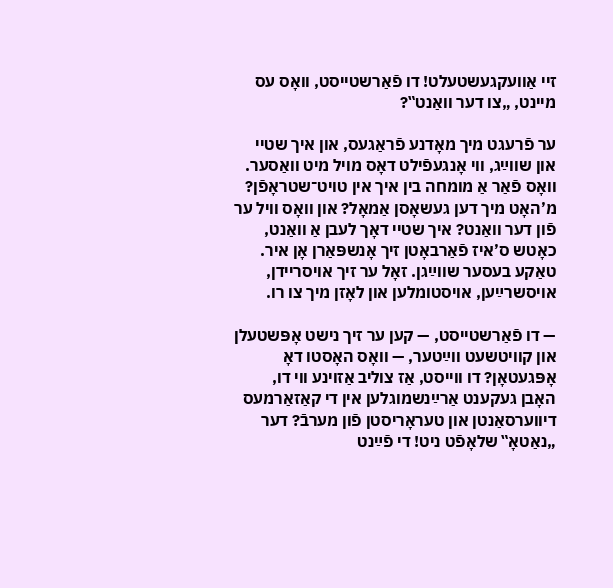זיי אַוועקגעשטעלט! דו פֿאַרשטייסט, וואָס עס מיינט, „צו דער וואַנט‟?

ער פֿרעגט מיך מאָדנע פֿראַגעס, און איך שטיי און שווײַג, ווי אָנגעפֿילט דאָס מויל מיט וואַסער. וואָס פֿאַר אַ מומחה בין איך אין טויט־שטראָפֿן? מ’האָט מיך דען געשאָסן אַמאָל? און וואָס וויל ער פֿון דער וואַנט? איך שטיי דאָך לעבן אַ וואַנט, כאָטש ס’איז פֿאַרבאָטן זיך אָנשפּאַרן אָן איר. טאַקע בעסער שווײַגן. זאָל ער זיך אויסריידן, אויסשרײַען, אויסטומלען און לאָזן מיך צו רו.

— דו פֿאַרשטייסט, — קען ער זיך נישט אָפּשטעלן און קוויטשעט ווײַטער, — וואָס האָסטו דאָ אָפּגעטאָן? דו ווייסט, אַז צוליב אַזוינע ווי דו, האָבן געקענט אַרײַנשמוגלען אין די קאַזאַרמעס דיווערסאַנטן און טעראָריסטן פֿון מערבֿ? דער „נאַטאָ‟ שלאָפֿט ניט! די פֿײַנט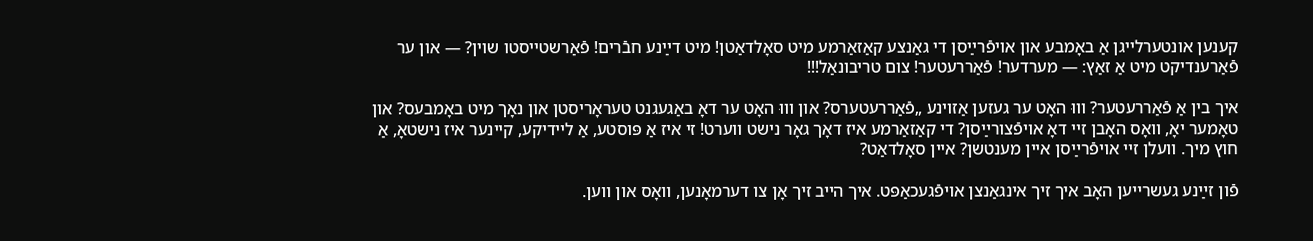קענען אונטערלייגן אַ באָמבע און אויפֿרײַסן די גאַנצע קאַזאַרמע מיט סאָלדאַטן! מיט דײַנע חבֿרים! פֿאַרשטייסטו שוין? — און ער פֿאַרענדיקט מיט אַ זאַץ: — מערדער! פֿאַררעטער! צום טריבונאַל!!!

איך בין אַ פֿאַררעטער? וווּ האָט ער געזען אַזוינע „פֿאַררעטערס? און וווּ האָט ער דאָ באַגעגנט טעראָריסטן און נאָך מיט באָמבעס? און טאָמער יאָ, וואָס האָבן זיי דאָ אויפֿצורײַסן? די קאַזאַרמע איז דאָך גאָר נישט ווערט! זי איז אַ פּוסטע, אַ ליידיקע, קיינער איז נישטאָ, אַ חוץ מיך. וועלן זיי אויפֿרײַסן איין מענטשן? איין סאָלדאַט?

פֿון זײַנע געשרייען האָב איך זיך אינגאַנצן אויפֿגעכאַפּט. איך הייב זיך אָן צו דערמאָנען, וואָס און ווען.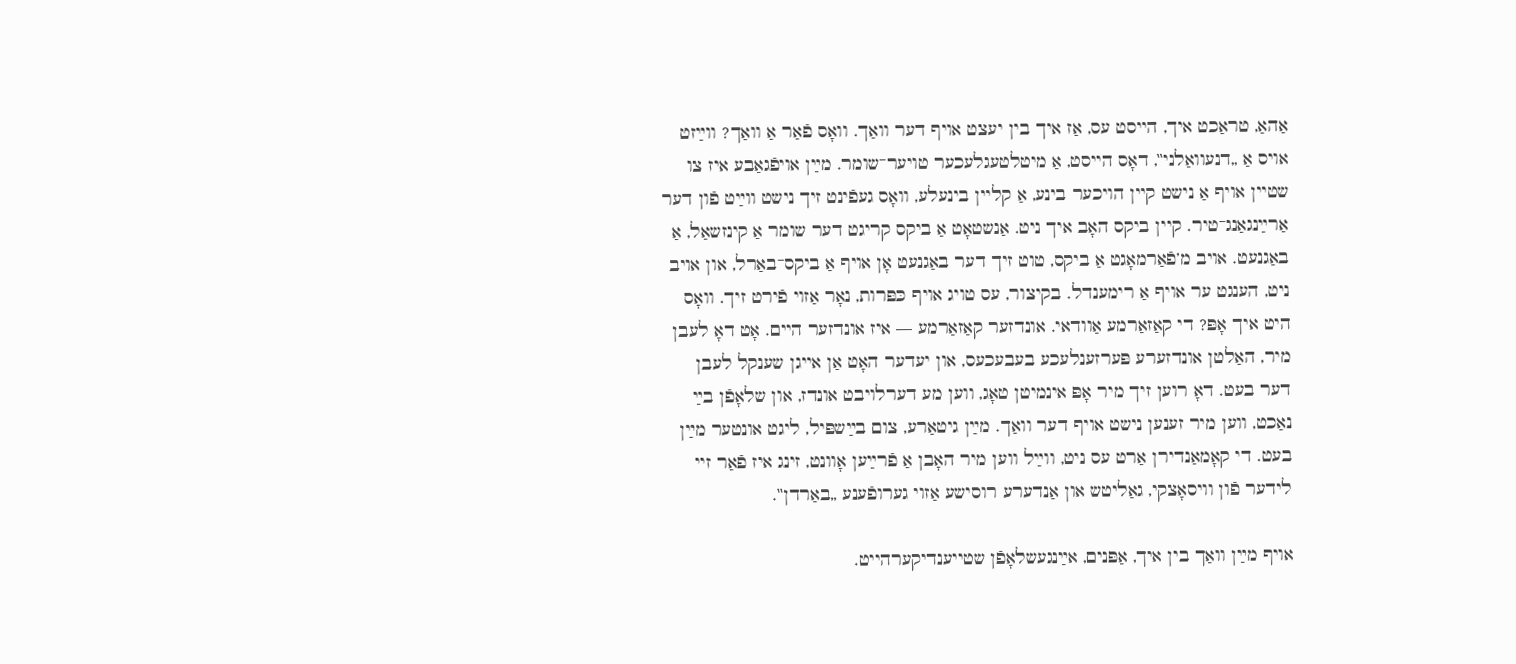אַהאַ, טראַכט איך, הייסט עס, אַז איך בין יעצט אויף דער וואַך. וואָס פֿאַר אַ וואַך? ווײַזט אויס אַ „דנעוואַלני‟, דאָס הייסט, אַ מיטלטעגלעכער טויער־שומר. מײַן אויפֿגאַבע איז צו שטיין אויף אַ נישט קיין הויכער בינע, אַ קליין בינעלע, וואָס געפֿינט זיך נישט ווײַט פֿון דער אַרײַנגאַנג־טיר. קיין ביקס האָב איך ניט. אַנשטאָט אַ ביקס קריגט דער שומר אַ קינזשאַל, אַ באַגנעט. אויב מ’פֿאַרמאָגט אַ ביקס, טוט זיך דער באַגנעט אָן אויף אַ ביקס־באַרל, און אויב ניט, הענגט ער אויף אַ רימענדל. בקיצור, עס טויג אויף כּפּרות, נאָר אַזוי פֿירט זיך. וואָס היט איך אָפּ? די קאַזאַרמע אַוודאי. אונדזער קאַזאַרמע — איז אונדזער היים. אָט דאָ לעבן מיר, האַלטן אונדזערע פּערזענלעכע בעבעכעס, און יעדער האָט אַן אייגן שענקל לעבן דער בעט. דאָ רוען זיך מיר אָפּ אינמיטן טאָג, ווען מע דערלויבט אונדז, און שלאָפֿן בײַ נאַכט, ווען מיר זענען נישט אויף דער וואַך. מײַן גיטאַרע, צום בײַשפּיל, ליגט אונטער מײַן בעט. די קאָמאַנדירן אַרט עס ניט, ווײַל ווען מיר האָבן אַ פֿרײַען אָוונט, זינג איז פֿאַר זיי לידער פֿון וויסאָצקי, גאַליטש און אַנדערע רוסישע אַזוי גערופֿענע „באַרדן‟.

אויף מײַן וואַך בין איך, אַפּנים, אײַנגעשלאָפֿן שטייענדיקערהייט.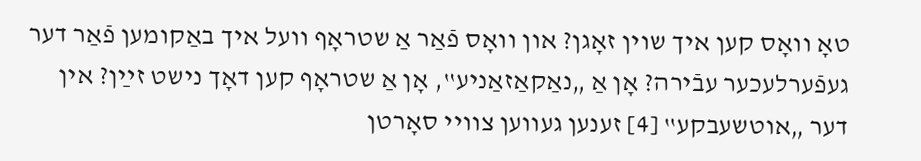טאָ וואָס קען איך שוין זאָגן? און וואָס פֿאַר אַ שטראָף וועל איך באַקומען פֿאַר דער געפֿערלעכער עבֿירה? אָן אַ „נאַקאַזאַניע‟, אָן אַ שטראָף קען דאָך נישט זײַן? אין דער „אוטשעבקע‟ [4] זענען געווען צוויי סאָרטן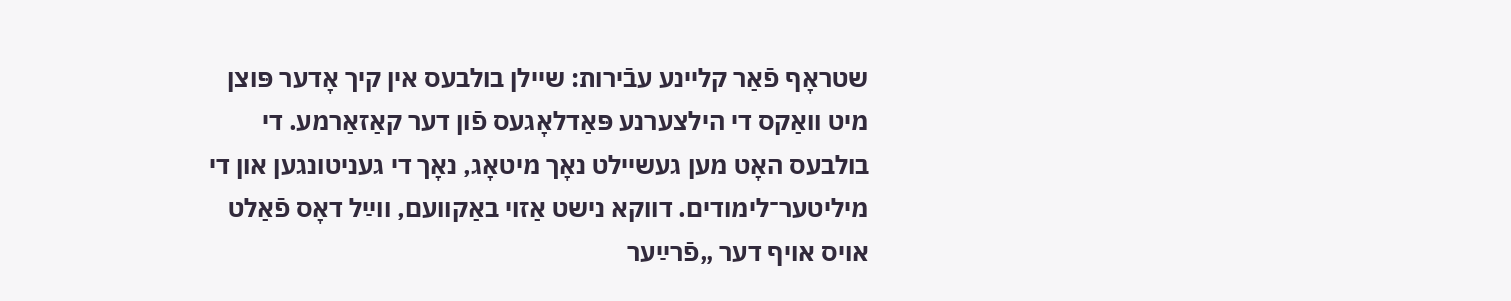שטראָף פֿאַר קליינע עבֿירות: שיילן בולבעס אין קיך אָדער פּוצן מיט וואַקס די הילצערנע פּאַדלאָגעס פֿון דער קאַזאַרמע. די בולבעס האָט מען געשיילט נאָך מיטאָג, נאָך די געניטונגען און די מיליטער־לימודים. דווקא נישט אַזוי באַקוועם, ווײַל דאָס פֿאַלט אויס אויף דער „פֿרײַער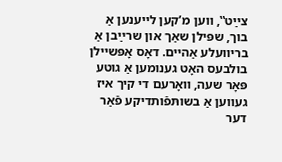צײַט‟, ווען מ’קען לייענען אַ בוך, שפּילן שאַך און שרײַבן אַ בריוועלע אַהיים. דאָס אָפּשיילן בולבעס האָט גענומען אַ גוטע פּאָר שעה, וואָרעם די קיך איז געווען אַ בשותּפֿותדיקע פֿאַר דער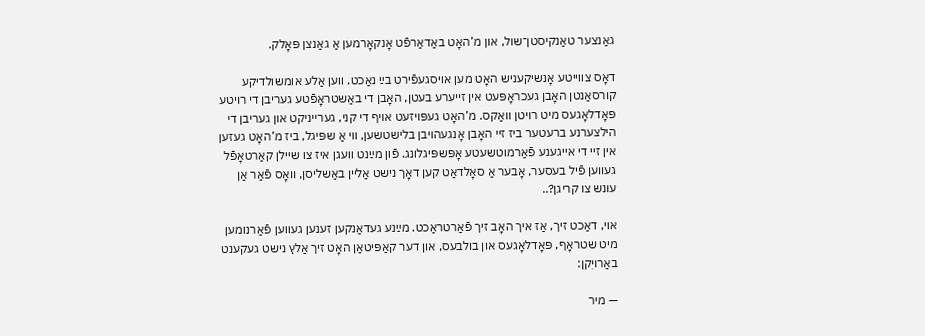גאַנצער טאַנקיסטן־שול, און מ’האָט באַדאַרפֿט אָנקאָרמען אַ גאַנצן פּאָלק.

דאָס צווייטע אָנשיקעניש האָט מען אויסגעפֿירט בײַ נאַכט. ווען אַלע אומשולדיקע קורסאַנטן האָבן געכראָפּעט אין זייערע בעטן, האָבן די באַשטראָפֿטע געריבן די רויטע פּאָדלאָגעס מיט רויטן וואַקס. מ’האָט געפּויזעט אויף די קני, גערייניקט און געריבן די הילצערנע ברעטער ביז זיי האָבן אָנגעהויבן בלישטשען, ווי אַ שפּיגל, ביז מ’האָט געזען אין זיי די אייגענע פֿאַרמוטשעטע אָפּשפּיגלונג. פֿון מײַנט וועגן איז צו שיילן קאַרטאָפֿל געווען פֿיל בעסער, אָבער אַ סאָלדאַט קען דאָך נישט אַליין באַשליסן, וואָס פֿאַר אַן עונש צו קריגן?..

אוי, דאַכט זיך, אַז איך האָב זיך פֿאַרטראַכט. מײַנע געדאַנקען זענען געווען פֿאַרנומען מיט שטראָף, פּאָדלאָגעס און בולבעס, און דער קאַפּיטאַן האָט זיך אַלץ נישט געקענט באַרויִקן:

— מיר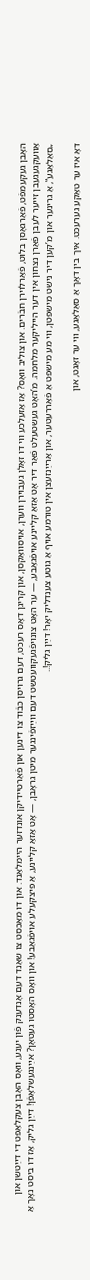האָבן געקעמפֿט, פֿאַרגאָסן בלוט, פֿאַרלוירן חבֿרים. און צוליב וואָס? אַז אַזעלכע ווי דו זאָלן געבוירן ווערן, אויסוואַקסן, און קריגן דאָס רעכט, דעם גרויסן כּבֿוד צו דינען און פֿאַרטיידיקן אונדזער היימלאַנד. און דו מאַכסט צו שאַנד דעם אָנדענק פֿון יענע, וואָס האָבן צעקלאַפּט די דײַטשן און אַוועקגעגעבן זייער לעבן פֿאַרן נצחון אין דער הייליקער מלחמה. מ’האָט געשטעלט פֿאַר דיר אָט אַזאַ קליינע אויפֿגאַבע, — ער האָט צונויפֿגעקוועטשט דעם ווײַזפֿינגער מיטן גראָבן, — אָט אַזאַ קליינע, אַ פּיצקעלע אויפֿגאַבע! און וואָס האָסטו געטאָן? אײַנגעשלאָפֿן! דײַן גליק, אַז דו ביסט נאָך אַ „סאַלאַגע‟, אַ גרינער און מ’קען דיר נישט מישפּטן, ווי מע מישפּט אַ פֿאַררעטער, און אַרײַנזעצן אין טורמע אויף אַ גוטע צענדליק יאָר! דײַן גליק!..

דאָ איז ער טאַקע גערעכט. איך בין דאָך אַ סאַלאַגע, ווי ער זאָגט, און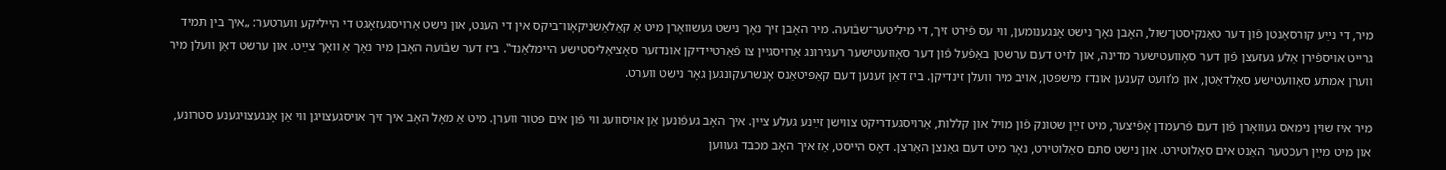מיר, די נײַע קורסאַנטן פֿון דער טאַנקיסטן־שול, האָבן נאָך נישט אָנגענומען, ווי עס פֿירט זיך, די מיליטער־שבֿועה. מיר האָבן זיך נאָך נישט געשוואָרן מיט אַ קאַלאַשניקאָוו־ביקס אין די הענט, און נישט אַרויסגעזאָגט די הייליקע ווערטער: „איך בין תּמיד גרייט אויספֿירן אַלע געזעצן פֿון דער סאָוועטישער מדינה, און לויט דעם ערשטן באַפֿעל פֿון דער סאָוועטישער רעגירונג אַרויסגיין צו פֿאַרטיידיקן אונדזער סאָציאַליסטישע היימלאַנד‟. ביז דער שבֿועה האָבן מיר נאָך אַ וואָך צײַט. און ערשט דאַן וועלן מיר ווערן אמתע סאָוועטישע סאָלדאַטן, און מ’וועט קענען אונדז מישפּטן, אויב מיר וועלן זינדיקן. ביז דאַן זענען דעם קאַפּיטאַנס אָנשרעקונגען גאָר נישט ווערט.

מיר איז שוין נימאס געוואָרן פֿון דעם פֿרעמדן אָפֿיצער, מיט זײַן שטונק פֿון מויל און קללות, אַרויסגעדריקט צווישן זײַנע געלע ציין. איך האָב געפֿונען אַן אויסוועג ווי פֿון אים פּטור ווערן. מיט אַ מאָל האָב איך זיך אויסגעצויגן ווי אַן אָנגעצויגענע סטרונע, און מיט מײַן רעכטער האַנט אים סאַלוטירט. און נישט סתּם סאַלוטירט, נאָר מיט דעם גאַנצן האַרצן. דאָס הייסט, אַז איך האָב מכבד געווען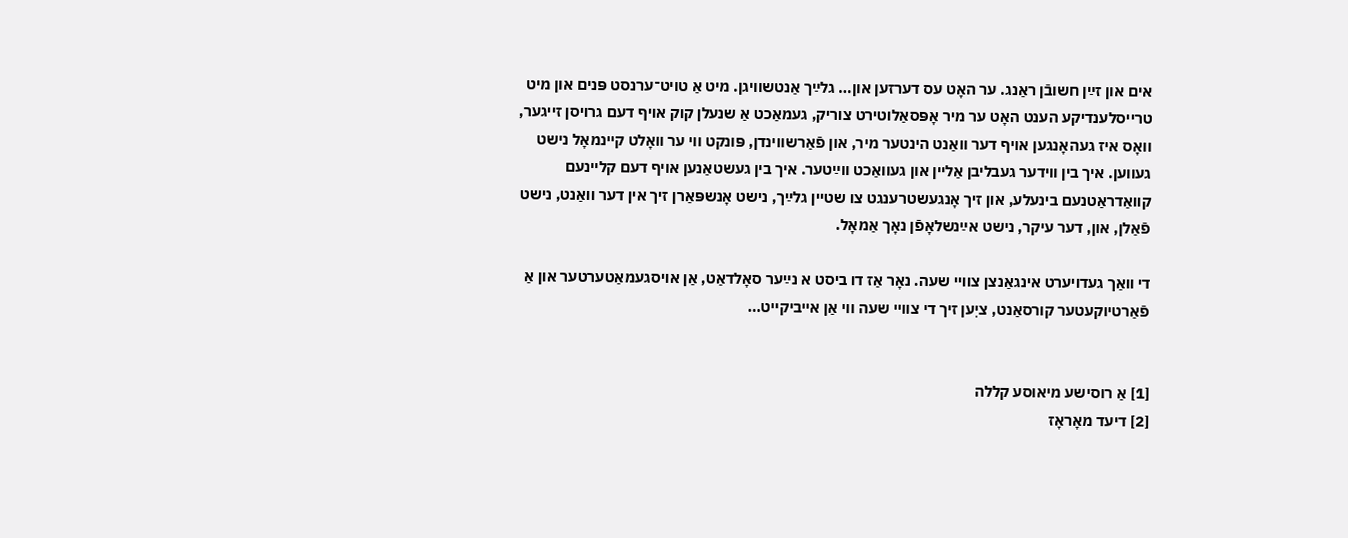אים און זײַן חשובֿן ראַנג. ער האָט עס דערזען און… גלײַך אַנטשוויגן. מיט אַ טויט־ערנסט פּנים און מיט טרייסלענדיקע הענט האָט ער מיר אָפּסאַלוטירט צוריק, געמאַכט אַ שנעלן קוק אויף דעם גרויסן זייגער, וואָס איז געהאָנגען אויף דער וואַנט הינטער מיר, און פֿאַרשווינדן, פּונקט ווי ער וואָלט קיינמאָל נישט געווען. איך בין ווידער געבליבן אַליין און געוואַכט ווײַטער. איך בין געשטאַנען אויף דעם קליינעם קוואַדראַטנעם בינעלע, און זיך אָנגעשטרענגט צו שטיין גלײַך, נישט אָנשפּאַרן זיך אין דער וואַנט, נישט פֿאַלן, און, דער עיקר, נישט אײַנשלאָפֿן נאָך אַמאָל.

די וואַך געדויערט אינגאַנצן צוויי שעה. נאָר אַז דו ביסט א נײַער סאָלדאַט, אַן אויסגעמאַטערטער און אַ פֿאַרטיוקעטער קורסאַנט, ציִען זיך די צוויי שעה ווי אַן אייביקײט…


[1] אַ רוסישע מיאוסע קללה
[2] דיעד מאָראָז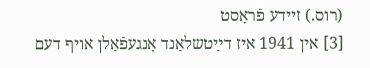(רוס.) זיידע פֿראָסט
[3] אין 1941 איז דײַטשלאַנד אָנגעפֿאַלן אויף דעם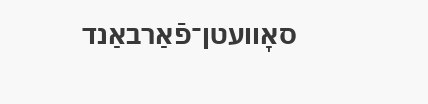סאָוועטן־פֿאַרבאַנד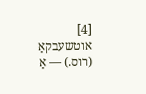[4] אוטשעבקאַ (רוס.) — אַ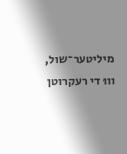מיליטער־שול, וווּ די רעקרוטן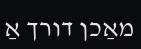מאַכן דורך אַ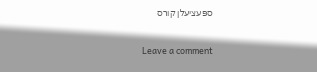ספּעציעלן קורס

Leave a comment